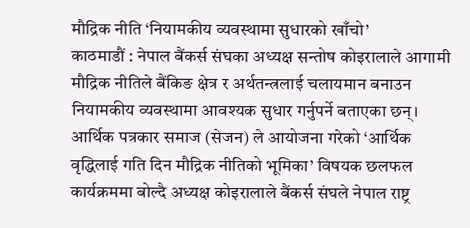मौद्रिक नीति ‘नियामकीय व्यवस्थामा सुधारको खाँचो’
काठमाडौं : नेपाल बैंकर्स संघका अध्यक्ष सन्तोष कोइरालाले आगामी मौद्रिक नीतिले बैंकिङ क्षेत्र र अर्थतन्त्रलाई चलायमान बनाउन नियामकीय व्यवस्थामा आवश्यक सुधार गर्नुपर्ने बताएका छन्।
आर्थिक पत्रकार समाज (सेजन) ले आयोजना गरेको ‘आर्थिक वृद्धिलाई गति दिन मौद्रिक नीतिको भूमिका’ विषयक छलफल कार्यक्रममा बोल्दै अध्यक्ष कोइरालाले बैंकर्स संघले नेपाल राष्ट्र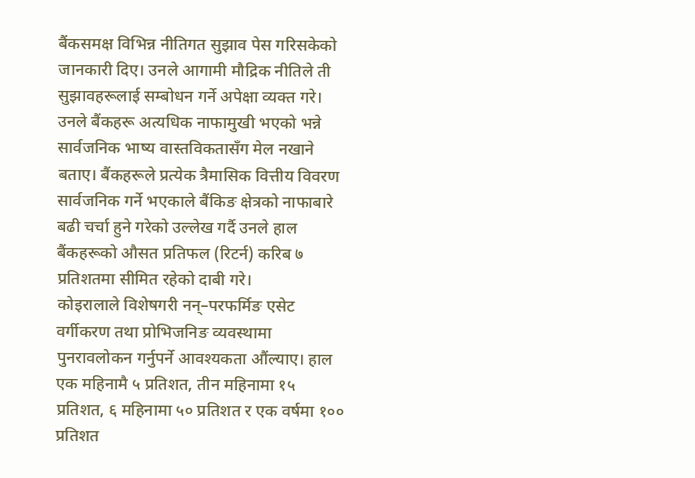बैंकसमक्ष विभिन्न नीतिगत सुझाव पेस गरिसकेको जानकारी दिए। उनले आगामी मौद्रिक नीतिले ती सुझावहरूलाई सम्बोधन गर्ने अपेक्षा व्यक्त गरे।
उनले बैंकहरू अत्यधिक नाफामुखी भएको भन्ने सार्वजनिक भाष्य वास्तविकतासँग मेल नखाने बताए। बैंकहरूले प्रत्येक त्रैमासिक वित्तीय विवरण सार्वजनिक गर्ने भएकाले बैंकिङ क्षेत्रको नाफाबारे बढी चर्चा हुने गरेको उल्लेख गर्दै उनले हाल बैंकहरूको औसत प्रतिफल (रिटर्न) करिब ७ प्रतिशतमा सीमित रहेको दाबी गरे।
कोइरालाले विशेषगरी नन्–परफर्मिङ एसेट वर्गीकरण तथा प्रोभिजनिङ व्यवस्थामा पुनरावलोकन गर्नुपर्ने आवश्यकता औंल्याए। हाल एक महिनामै ५ प्रतिशत, तीन महिनामा १५ प्रतिशत, ६ महिनामा ५० प्रतिशत र एक वर्षमा १०० प्रतिशत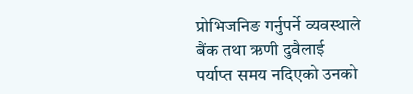प्रोभिजनिङ गर्नुपर्ने व्यवस्थाले बैंक तथा ऋणी दुवैलाई पर्याप्त समय नदिएको उनको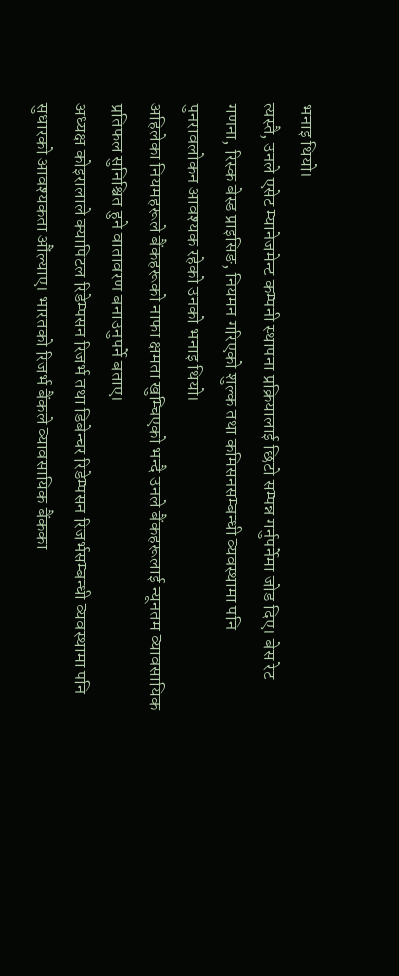भनाइ थियो।
त्यस्तै, उनले एसेट म्यानेजमेन्ट कम्पनी स्थापना प्रक्रियालाई छिटो सम्पन्न गर्नुपर्नेमा जोड दिए। बेस रेट गणना, रिस्क बेस्ड प्राइसिङ, नियमन गरिएको शुल्क तथा कमिसनसम्बन्धी व्यवस्थामा पनि पुनरावलोकन आवश्यक रहेको उनको भनाइ थियो।
अहिलेका नियमहरूले बैंकहरूको नाफा क्षमता खुम्चिएको भन्दै उनले बैंकहरूलाई न्यूनतम व्यावसायिक प्रतिफल सुनिश्चित हुने वातावरण बनाउनुपर्ने बताए।
अध्यक्ष कोइरालाले क्यापिटल रिडेम्पसन रिजर्भ तथा डिबेन्चर रिडेम्पसन रिजर्भसम्बन्धी व्यवस्थामा पनि सुधारको आवश्यकता औंल्याए। भारतको रिजर्भ बैंकले व्यावसायिक बैंकका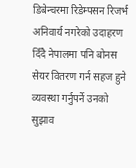डिबेन्चरमा रिडेम्पसन रिजर्भ अनिवार्य नगरेको उदाहरण दिँदै नेपालमा पनि बोनस सेयर वितरण गर्न सहज हुने व्यवस्था गर्नुपर्ने उनको सुझाव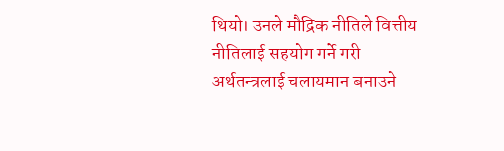थियो। उनले मौद्रिक नीतिले वित्तीय नीतिलाई सहयोग गर्ने गरी अर्थतन्त्रलाई चलायमान बनाउने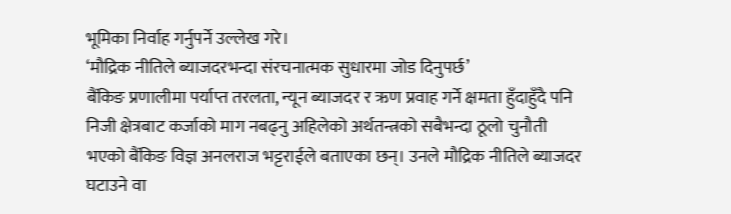भूमिका निर्वाह गर्नुपर्ने उल्लेख गरे।
‘मौद्रिक नीतिले ब्याजदरभन्दा संरचनात्मक सुधारमा जोड दिनुपर्छ’
बैंकिङ प्रणालीमा पर्याप्त तरलता, न्यून ब्याजदर र ऋण प्रवाह गर्ने क्षमता हुँदाहुँदै पनि निजी क्षेत्रबाट कर्जाको माग नबढ्नु अहिलेको अर्थतन्त्रको सबैभन्दा ठूलो चुनौती भएको बैंकिङ विज्ञ अनलराज भट्टराईले बताएका छन्। उनले मौद्रिक नीतिले ब्याजदर घटाउने वा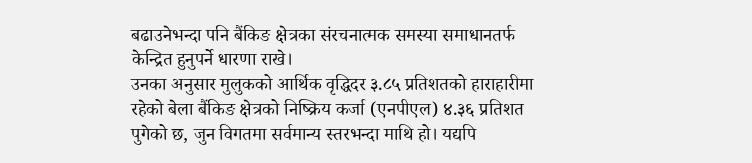बढाउनेभन्दा पनि बैंकिङ क्षेत्रका संरचनात्मक समस्या समाधानतर्फ केन्द्रित हुनुपर्ने धारणा राखे।
उनका अनुसार मुलुकको आर्थिक वृद्धिदर ३.८५ प्रतिशतको हाराहारीमा रहेको बेला बैंकिङ क्षेत्रको निष्क्रिय कर्जा (एनपीएल) ४.३६ प्रतिशत पुगेको छ, जुन विगतमा सर्वमान्य स्तरभन्दा माथि हो। यद्यपि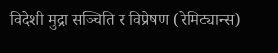विदेशी मुद्रा सञ्चिति र विप्रेषण (रेमिट्यान्स)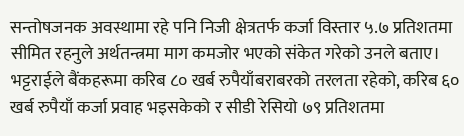सन्तोषजनक अवस्थामा रहे पनि निजी क्षेत्रतर्फ कर्जा विस्तार ५.७ प्रतिशतमा सीमित रहनुले अर्थतन्त्रमा माग कमजोर भएको संकेत गरेको उनले बताए।
भट्टराईले बैंकहरूमा करिब ८० खर्ब रुपैयाँबराबरको तरलता रहेको, करिब ६० खर्ब रुपैयाँ कर्जा प्रवाह भइसकेको र सीडी रेसियो ७९ प्रतिशतमा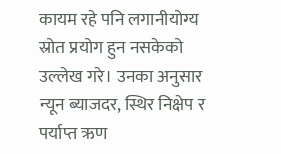कायम रहे पनि लगानीयोग्य स्रोत प्रयोग हुन नसकेको उल्लेख गरे। उनका अनुसार न्यून ब्याजदर, स्थिर निक्षेप र पर्याप्त ऋण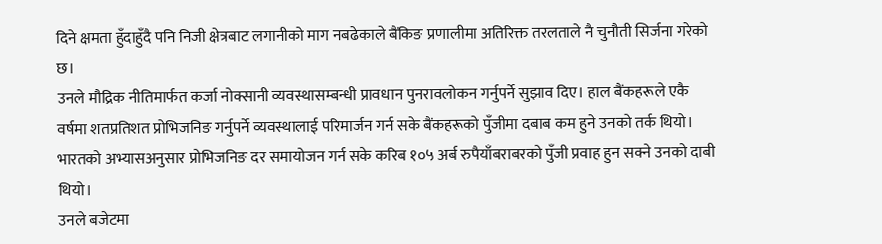दिने क्षमता हुँदाहुँदै पनि निजी क्षेत्रबाट लगानीको माग नबढेकाले बैंकिङ प्रणालीमा अतिरिक्त तरलताले नै चुनौती सिर्जना गरेको छ।
उनले मौद्रिक नीतिमार्फत कर्जा नोक्सानी व्यवस्थासम्बन्धी प्रावधान पुनरावलोकन गर्नुपर्ने सुझाव दिए। हाल बैंकहरूले एकै वर्षमा शतप्रतिशत प्रोभिजनिङ गर्नुपर्ने व्यवस्थालाई परिमार्जन गर्न सके बैंकहरूको पुँजीमा दबाब कम हुने उनको तर्क थियो। भारतको अभ्यासअनुसार प्रोभिजनिङ दर समायोजन गर्न सके करिब १०५ अर्ब रुपैयाँबराबरको पुँजी प्रवाह हुन सक्ने उनको दाबी थियो।
उनले बजेटमा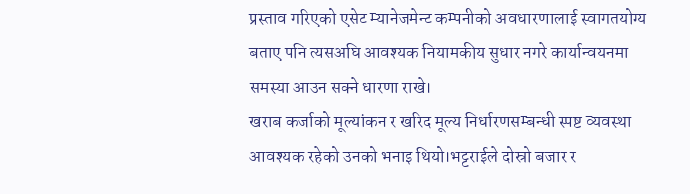प्रस्ताव गरिएको एसेट म्यानेजमेन्ट कम्पनीको अवधारणालाई स्वागतयोग्य बताए पनि त्यसअघि आवश्यक नियामकीय सुधार नगरे कार्यान्वयनमा समस्या आउन सक्ने धारणा राखे।
खराब कर्जाको मूल्यांकन र खरिद मूल्य निर्धारणसम्बन्धी स्पष्ट व्यवस्था आवश्यक रहेको उनको भनाइ थियो।भट्टराईले दोस्रो बजार र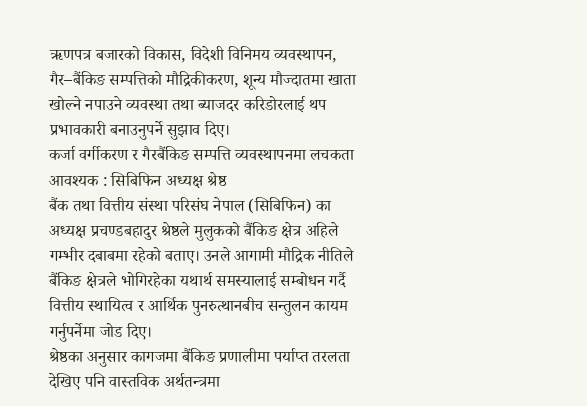ऋणपत्र बजारको विकास, विदेशी विनिमय व्यवस्थापन, गैर–बैंकिङ सम्पत्तिको मौद्रिकीकरण, शून्य मौज्दातमा खाता खोल्ने नपाउने व्यवस्था तथा ब्याजदर करिडोरलाई थप प्रभावकारी बनाउनुपर्ने सुझाव दिए।
कर्जा वर्गीकरण र गैरबैंकिङ सम्पत्ति व्यवस्थापनमा लचकता आवश्यक : सिबिफिन अध्यक्ष श्रेष्ठ
बैंक तथा वित्तीय संस्था परिसंघ नेपाल (सिबिफिन) का अध्यक्ष प्रचण्डबहादुर श्रेष्ठले मुलुकको बैंकिङ क्षेत्र अहिले गम्भीर दबाबमा रहेको बताए। उनले आगामी मौद्रिक नीतिले बैंकिङ क्षेत्रले भोगिरहेका यथार्थ समस्यालाई सम्बोधन गर्दै वित्तीय स्थायित्व र आर्थिक पुनरुत्थानबीच सन्तुलन कायम गर्नुपर्नेमा जोड दिए।
श्रेष्ठका अनुसार कागजमा बैंकिङ प्रणालीमा पर्याप्त तरलता देखिए पनि वास्तविक अर्थतन्त्रमा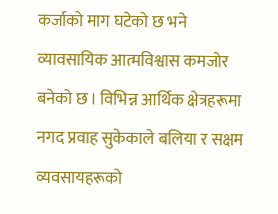कर्जाको माग घटेको छ भने व्यावसायिक आत्मविश्वास कमजोर बनेको छ। विभिन्न आर्थिक क्षेत्रहरूमा नगद प्रवाह सुकेकाले बलिया र सक्षम व्यवसायहरूको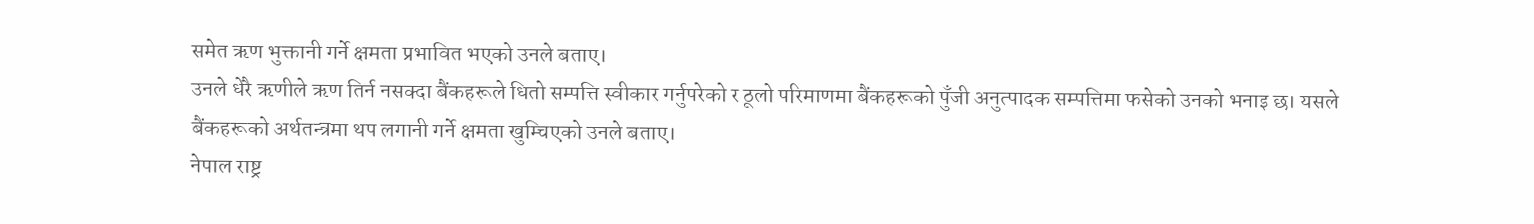समेत ऋण भुक्तानी गर्ने क्षमता प्रभावित भएको उनले बताए।
उनले धेरै ऋणीले ऋण तिर्न नसक्दा बैंकहरूले धितो सम्पत्ति स्वीकार गर्नुपरेको र ठूलो परिमाणमा बैंकहरूको पुँजी अनुत्पादक सम्पत्तिमा फसेको उनको भनाइ छ। यसले बैंकहरूको अर्थतन्त्रमा थप लगानी गर्ने क्षमता खुम्चिएको उनले बताए।
नेपाल राष्ट्र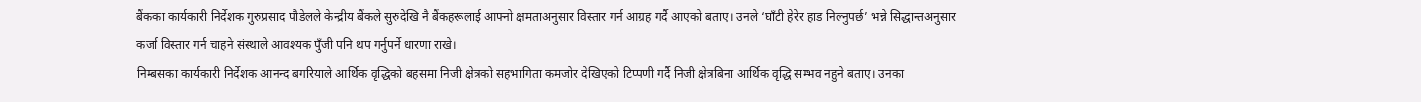बैंकका कार्यकारी निर्देशक गुरुप्रसाद पौडेलले केन्द्रीय बैंकले सुरुदेखि नै बैंकहरूलाई आफ्नो क्षमताअनुसार विस्तार गर्न आग्रह गर्दै आएको बताए। उनले ‘घाँटी हेरेर हाड निल्नुपर्छ’ भन्ने सिद्धान्तअनुसार कर्जा विस्तार गर्न चाहने संस्थाले आवश्यक पुँजी पनि थप गर्नुपर्ने धारणा राखे।
निम्बसका कार्यकारी निर्देशक आनन्द बगरियाले आर्थिक वृद्धिको बहसमा निजी क्षेत्रको सहभागिता कमजोर देखिएको टिप्पणी गर्दै निजी क्षेत्रबिना आर्थिक वृद्धि सम्भव नहुने बताए। उनका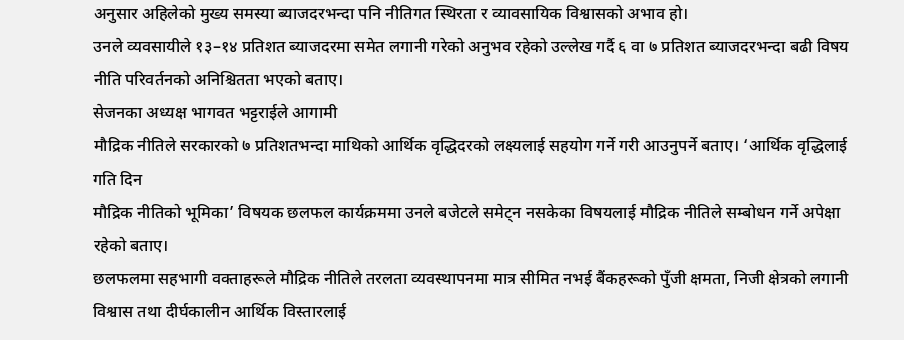अनुसार अहिलेको मुख्य समस्या ब्याजदरभन्दा पनि नीतिगत स्थिरता र व्यावसायिक विश्वासको अभाव हो।
उनले व्यवसायीले १३–१४ प्रतिशत ब्याजदरमा समेत लगानी गरेको अनुभव रहेको उल्लेख गर्दै ६ वा ७ प्रतिशत ब्याजदरभन्दा बढी विषय नीति परिवर्तनको अनिश्चितता भएको बताए।
सेजनका अध्यक्ष भागवत भट्टराईले आगामी
मौद्रिक नीतिले सरकारको ७ प्रतिशतभन्दा माथिको आर्थिक वृद्धिदरको लक्ष्यलाई सहयोग गर्ने गरी आउनुपर्ने बताए। ‘आर्थिक वृद्धिलाई गति दिन
मौद्रिक नीतिको भूमिका’ विषयक छलफल कार्यक्रममा उनले बजेटले समेट्न नसकेका विषयलाई मौद्रिक नीतिले सम्बोधन गर्ने अपेक्षा रहेको बताए।
छलफलमा सहभागी वक्ताहरूले मौद्रिक नीतिले तरलता व्यवस्थापनमा मात्र सीमित नभई बैंकहरूको पुँजी क्षमता, निजी क्षेत्रको लगानी विश्वास तथा दीर्घकालीन आर्थिक विस्तारलाई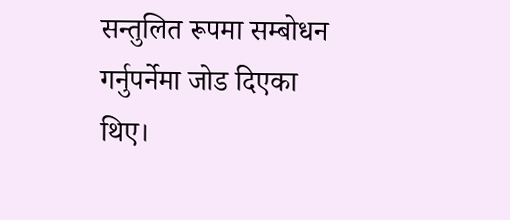सन्तुलित रूपमा सम्बोधन गर्नुपर्नेमा जोड दिएका थिए।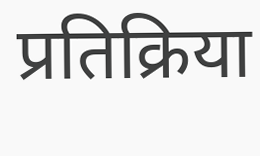प्रतिक्रिया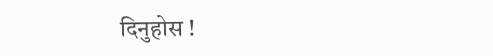दिनुहोस !